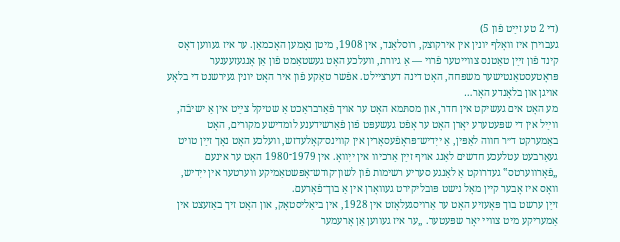(די 2 טע זײַט פֿון 5)
געבוירן איז וואָלף יונין אין אירקוצק, רוסלאַנד, אין 1908, מיטן נאָמען האָכמאַן. ער איז געווען דאָס קינד פֿון זײַן טאַטנס צווייטער פֿרוי — אַ גיורת, וועלכע האָט געשטאַמט פֿון אַן אָנגעזעענער פּראָטעסטאַנטישער משפּחה, האָט דינה דערציילט. אפֿשר טאַקע פֿון איר האָט יונין געירשנט די בלאָע אויגן און בלאָנדע האָר…
מע האָט אים געשיקט אין חדר, און מסתּמא האָט ער אויך פֿאַרבראַכט אַ שטיקל צײַט אין אַ ישיבֿה, ווײַל אין די שפּעטערע יאָרן האָט ער אָפֿט געשעפּט פֿון פֿאַרשידענע לומדישע מקורים, האָט באַמערקט ד״ר חווה לאַפּין, אַ ייִדיש־פּראָפֿעסאָרין אין קווינס־קאָלעדזש, וועלכע האָט נאָך זײַן טויט געאַרבעט עטלעכע חדשים לאַנג אויף זײַן אַרכיוו אין ייִוואָ. אין 1979־1980 האָט ער אינעם „פֿאָרווערטס‟ געדרוקט אַ לאַנגע סעריע רשימות פֿון לשון־קודש־אָפּשטאַמיקע ווערטער אין ייִדיש, וואָס איז אָבער קיין מאָל נישט פּובליקירט געוואָרן אין אַ בוך־פֿאָרעם.
זײַן ערשט בוך פּאָעזיע האָט ער אַרויסגעלאָזט אין 1928, אין ביאַליסטאָק, און האָט זיך באַזעצט אין אַמעריקע מיט צוויי יאָר שפּעטער. „ער איז געווען אַן אָרעמער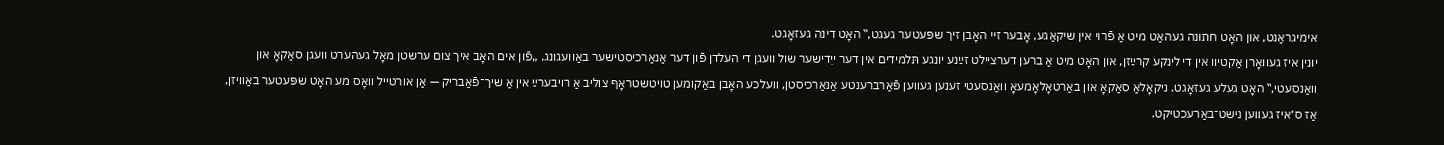אימיגראַנט, און האָט חתונה געהאַט מיט אַ פֿרוי אין שיקאַגע, אָבער זיי האָבן זיך שפּעטער געגט,‟ האָט דינה געזאָגט.
יונין איז געוואָרן אַקטיוו אין די לינקע קרײַזן, און האָט מיט אַ ברען דערציילט זײַנע יונגע תּלמידים אין דער ייִדישער שול וועגן די העלדן פֿון דער אַנאַרכיסטישער באַוועגונג. „פֿון אים האָב איך צום ערשטן מאָל געהערט וועגן סאַקאָ און וואַנסעטי,‟ האָט געלע געזאָגט. ניקאָלאַ סאַקאָ און באַרטאָלאָמעאָ וואַנסעטי זענען געווען פֿאַרברענטע אַנאַרכיסטן, וועלכע האָבן באַקומען טויטשטראָף צוליב אַ רויבערײַ אין אַ שיך־פֿאַבריק — אַן אורטייל וואָס מע האָט שפּעטער באַוויזן, אַז ס׳איז געווען נישט־באַרעכטיקט.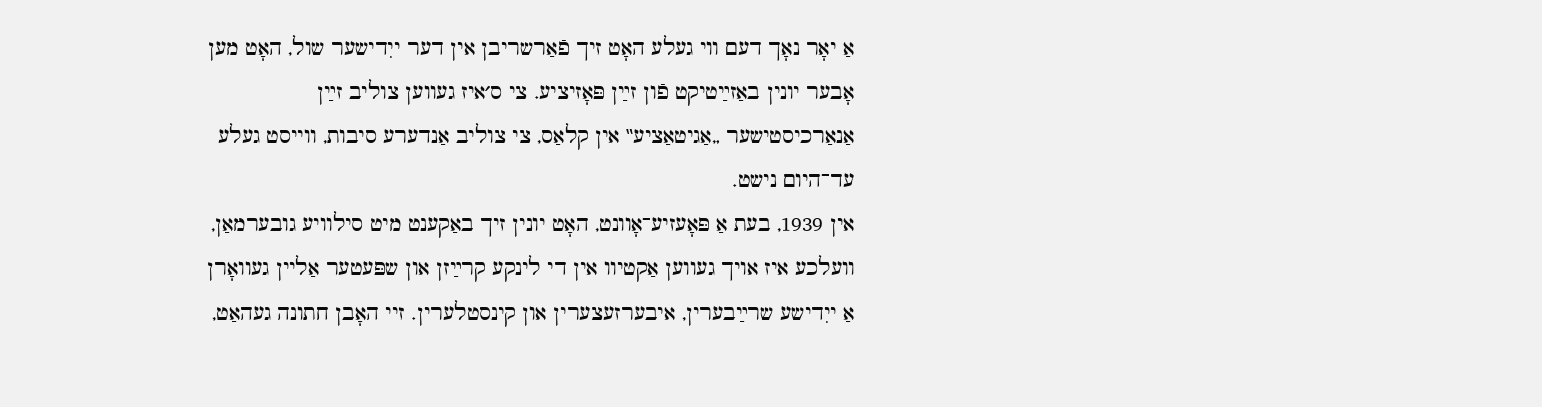אַ יאָר נאָך דעם ווי געלע האָט זיך פֿאַרשריבן אין דער ייִדישער שול, האָט מען אָבער יונין באַזײַטיקט פֿון זײַן פּאָזיציע. צי ס׳איז געווען צוליב זײַן אַנאַרכיסטישער „אַגיטאַציע‟ אין קלאַס, צי צוליב אַנדערע סיבות, ווייסט געלע עד־היום נישט.
אין 1939, בעת אַ פּאָעזיע־אָוונט, האָט יונין זיך באַקענט מיט סילוויע גובערמאַן, וועלכע איז אויך געווען אַקטיוו אין די לינקע קרײַזן און שפּעטער אַליין געוואָרן אַ ייִדישע שרײַבערין, איבערזעצערין און קינסטלערין. זיי האָבן חתונה געהאַט,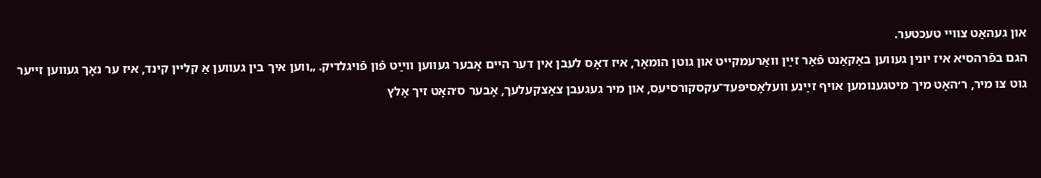און געהאַט צוויי טעכטער.
הגם בפֿרהסיא איז יונין געווען באַקאַנט פֿאַר זײַן וואַרעמקייט און גוטן הומאָר, איז דאָס לעבן אין דער היים אָבער געווען ווײַט פֿון פֿויגלדיק. „ווען איך בין געווען אַ קליין קינד, איז ער נאָך געווען זייער גוט צו מיר, ר׳האָט מיך מיטגענומען אויף זײַנע וועלאָסיפּעד־עקסקורסיעס, און מיר געגעבן צאַצקעלעך, אָבער ס׳האָט זיך אַלץ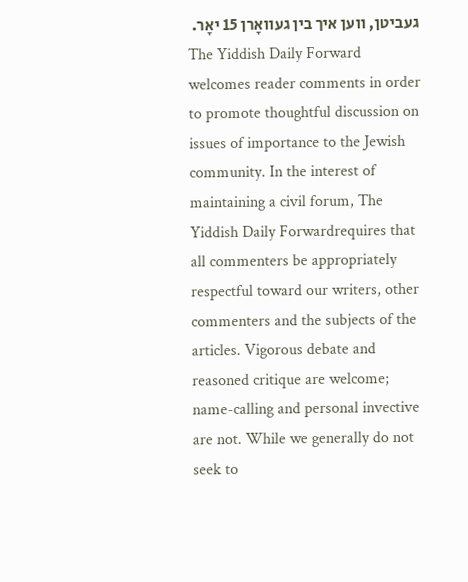געביטן, ווען איך בין געוואָרן 15 יאָר.
The Yiddish Daily Forward welcomes reader comments in order to promote thoughtful discussion on issues of importance to the Jewish community. In the interest of maintaining a civil forum, The Yiddish Daily Forwardrequires that all commenters be appropriately respectful toward our writers, other commenters and the subjects of the articles. Vigorous debate and reasoned critique are welcome; name-calling and personal invective are not. While we generally do not seek to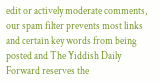edit or actively moderate comments, our spam filter prevents most links and certain key words from being posted and The Yiddish Daily Forward reserves the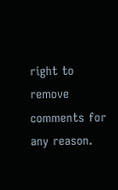right to remove comments for any reason.